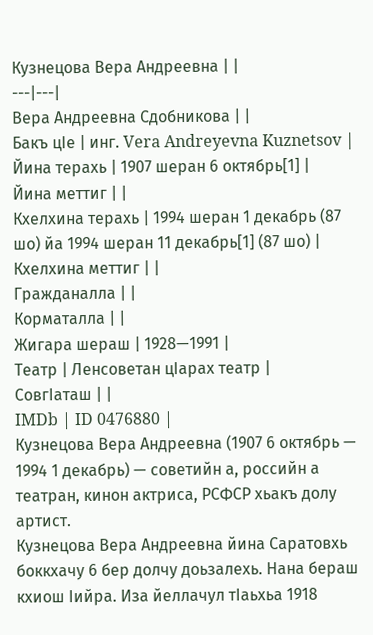Кузнецова Вера Андреевна | |
---|---|
Вера Андреевна Сдобникова | |
Бакъ цӀе | инг. Vera Andreyevna Kuznetsov |
Йина терахь | 1907 шеран 6 октябрь[1] |
Йина меттиг | |
Кхелхина терахь | 1994 шеран 1 декабрь (87 шо) йа 1994 шеран 11 декабрь[1] (87 шо) |
Кхелхина меттиг | |
Гражданалла | |
Корматалла | |
Жигара шераш | 1928—1991 |
Театр | Ленсоветан цӀарах театр |
СовгӀаташ | |
IMDb | ID 0476880 |
Кузнецова Вера Андреевна (1907 6 октябрь — 1994 1 декабрь) — советийн а, российн а театран, кинон актриса, РСФСР хьакъ долу артист.
Кузнецова Вера Андреевна йина Саратовхь боккхачу 6 бер долчу доьзалехь. Нана бераш кхиош Ӏийра. Иза йеллачул тӀаьхьа 1918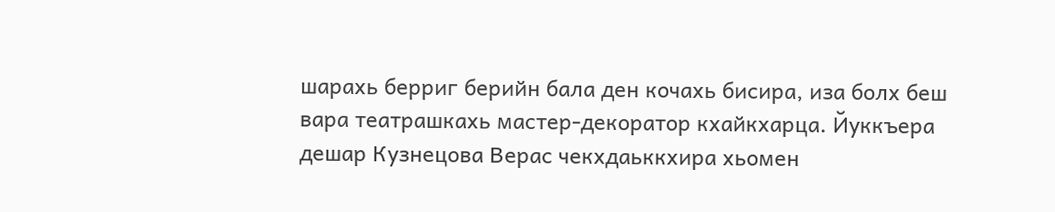шарахь берриг берийн бала ден кочахь бисира, иза болх беш вара театрашкахь мастер-декоратор кхайкхарца. Йуккъера дешар Кузнецова Верас чекхдаьккхира хьомен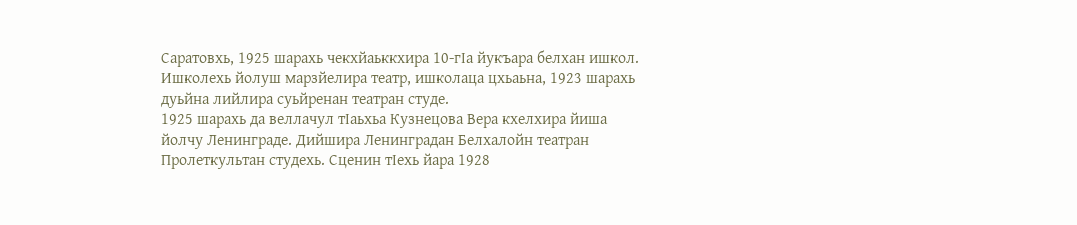Саратовхь, 1925 шарахь чекхйаьккхира 10-гӀа йукъара белхан ишкол. Ишколехь йолуш марзйелира театр, ишколаца цхьаьна, 1923 шарахь дуьйна лийлира суьйренан театран студе.
1925 шарахь да веллачул тӀаьхьа Кузнецова Вера кхелхира йиша йолчу Ленинграде. Дийшира Ленинградан Белхалойн театран Пролеткультан студехь. Сценин тӀехь йара 1928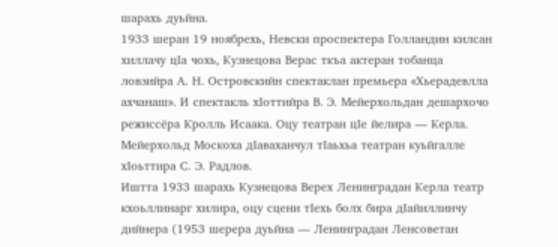шарахь дуьйна.
1933 шеран 19 ноябрехь, Невски проспектера Голландин килсан хиллачу цӀа чохь, Кузнецова Верас ткъа актеран тобанца ловзийра А. Н. Островскийн спектаклан премьера «Хьерадевлла ахчанаш». И спектакль хӀоттийра В. Э. Мейерхольдан дешархочо режиссёра Кролль Исаака. Оцу театран цӀе йелира — Керла. Мейерхольд Москоха дӀаваханчул тӀаьхьа театран куьйгалле хӀоьттира С. Э. Радлов.
Иштта 1933 шарахь Кузнецова Верех Ленинградан Керла театр кхоьллинарг хилира, оцу сцени тӀехь болх бира дӀайиллинчу дийнера (1953 шерера дуьйна — Ленинградан Ленсоветан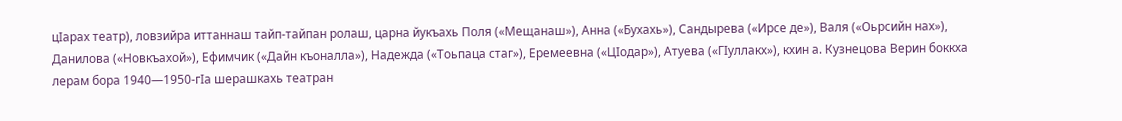цӀарах театр), ловзийра иттаннаш тайп-тайпан ролаш, царна йукъахь Поля («Мещанаш»), Анна («Бухахь»), Сандырева («Ирсе де»), Валя («Оьрсийн нах»), Данилова («Новкъахой»), Ефимчик («Дайн къоналла»), Надежда («Тоьпаца стаг»), Еремеевна («ЦӀодар»), Атуева («ГӀуллакх»), кхин а. Кузнецова Верин боккха лерам бора 1940—1950-гӀа шерашкахь театран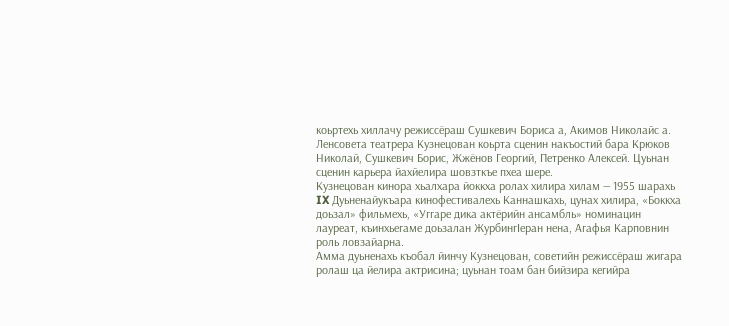коьртехь хиллачу режиссёраш Сушкевич Бориса а, Акимов Николайс а. Ленсовета театрера Кузнецован коьрта сценин накъостий бара Крюков Николай, Сушкевич Борис, Жжёнов Георгий, Петренко Алексей. Цуьнан сценин карьера йахйелира шовзткъе пхеа шере.
Кузнецован кинора хьалхара йоккха ролах хилира хилам — 1955 шарахь IX Дуьненайукъара кинофестивалехь Каннашкахь, цунах хилира, «Боккха доьзал» фильмехь, «Уггаре дика актёрийн ансамбль» номинацин лауреат, къинхьегаме доьзалан ЖурбингӀеран нена, Агафья Карповнин роль ловзайарна.
Амма дуьненахь къобал йинчу Кузнецован, советийн режиссёраш жигара ролаш ца йелира актрисина; цуьнан тоам бан бийзира кегийра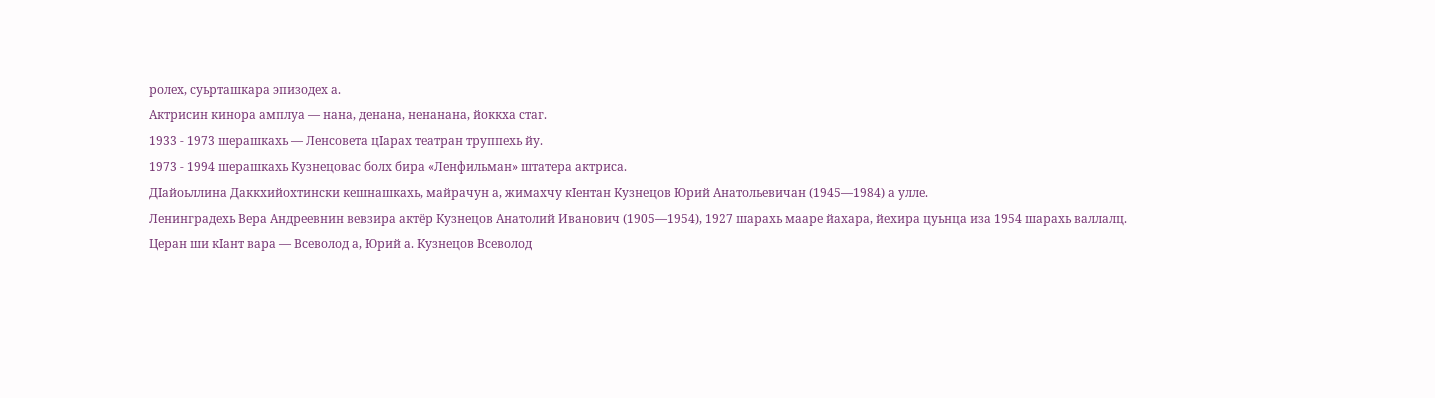ролех, суьрташкара эпизодех а.
Актрисин кинора амплуа — нана, денана, ненанана, йоккха стаг.
1933 - 1973 шерашкахь — Ленсовета цӀарах театран труппехь йу.
1973 - 1994 шерашкахь Кузнецовас болх бира «Ленфильман» штатера актриса.
ДӀайоьллина Даккхийохтински кешнашкахь, майрачун а, жимахчу кӀентан Кузнецов Юрий Анатольевичан (1945—1984) а улле.
Ленинградехь Вера Андреевнин вевзира актёр Кузнецов Анатолий Иванович (1905—1954), 1927 шарахь мааре йахара, йехира цуьнца иза 1954 шарахь валлалц.
Церан ши кӀант вара — Всеволод а, Юрий а. Кузнецов Всеволод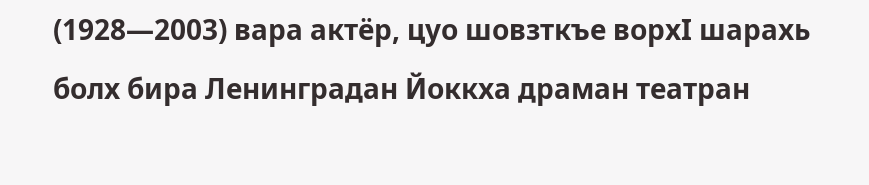(1928—2003) вара актёр, цуо шовзткъе ворхӀ шарахь болх бира Ленинградан Йоккха драман театран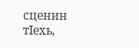сценин тӀехь,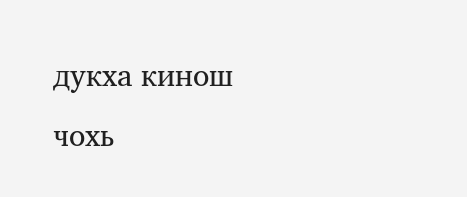дукха кинош чохь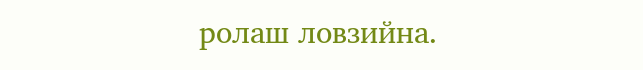ролаш ловзийна.